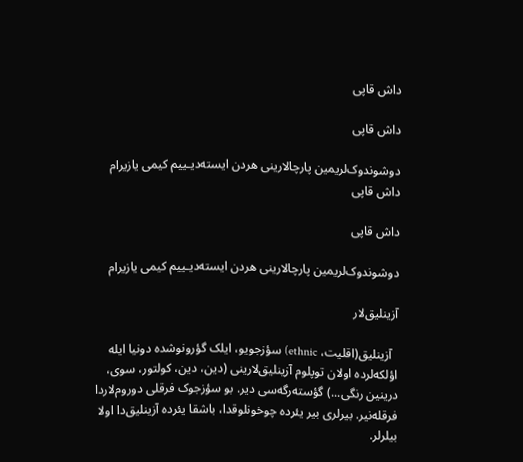داش قاپی

داش قاپی

دوشوندوک‌لریمین پارچالارینی هردن ایسته‌دیـییم کیمی یازیرام
داش قاپی

داش قاپی

دوشوندوک‌لریمین پارچالارینی هردن ایسته‌دیـییم کیمی یازیرام

آزینلیق‌لار

  آزینلیق(اقلیت، ethnic) سؤزجویو، ایلک گؤرونوشده دونیا ایله اؤلکه‌لرده اولان توپلوم آزینلیق‌لارینی (دین، دین، کولتور، سوی، درینین رنگی...) گؤسته‌رگه‌سی دیر. بو سؤزجوک فرقلی دوروم‌لاردا فرقله‌نیر. بیرلری بیر یئرده چوخونلوقدا، باشقا یئرده آزینلیق‌دا اولا بیلرلر.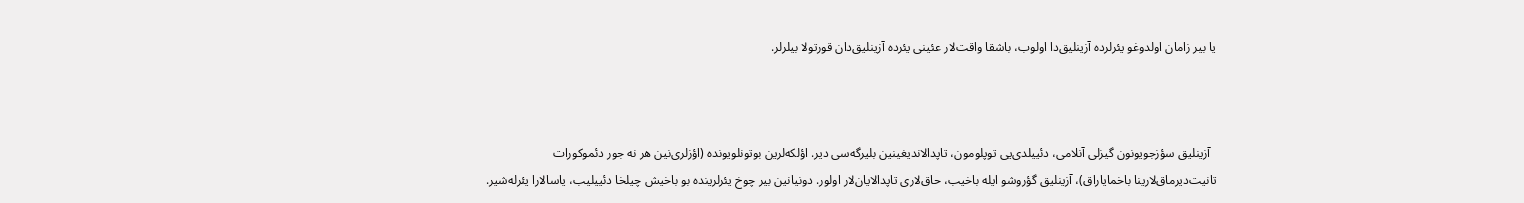یا بیر زامان اولدوغو یئرلرده آزینلیق‌دا اولوب، باشقا واقت‌لار عئینی یئرده آزینلیق‌دان قورتولا بیلرلر.



  آزینلیق سؤزجویونون گیزلی آنلامی، دئییلدی‌یی توپلومون، تاپدالاندیغینین بلیرگه‌سی دیر. اؤلکه‌لرین بوتونلویونده (اؤزلری‌نین هر نه جور دئموکورات تانیت‌دیرماق‌لارینا باخمایاراق)، آزینلیق گؤروشو ایله باخیب، حاق‌لاری تاپدالایان‌لار اولور. دونیانین بیر چوخ یئرلرینده بو باخیش چیلخا دئییلیب، یاسالارا یئرله‌شیر.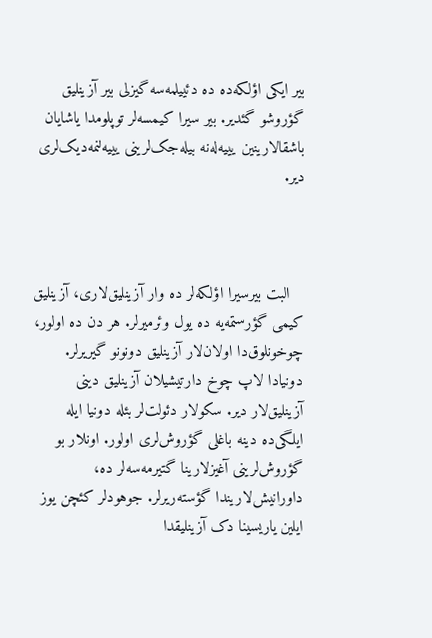بیر ایکی اؤلکه‌ده ده دئییلمه‌سه گیزلی بیر آزینلیق گؤروشو گئدیر. بیر سیرا کیمسه‌لر توپلومدا یاشایان باشقا‌لارینین یییه‌له‌نه بیله‌جک‌لرینی یییه‌لنمه‌دیک‌لری دیر.



   البت بیرسیرا اؤلکه‌لر ده وار آزینلیق‌لاری، آزینلیق کیمی گؤرستمه‌یه ده یول وئرمیرلر. هر دن ده اولور، چوخونلوق‌دا اولان‌لار آزینلیق دونونو گیریرلر. دونیادا لاپ چوخ دارتیشیلان آزینلیق دینی آزینلیق‌لار دیر. سکولار دئولت‌لر بئله دونیا ایله ایلگی‌ده دینه باغلی گؤروش‌لری اولور. اونلار بو گؤروش‌لرینی آغیزلارینا گتیرمه‌سه‌لر ده، داورانیش‌لاریندا گؤسته‌ریرلر. جوهودلر کئچن یوز ایلین یاریسینا دک آزینلیقدا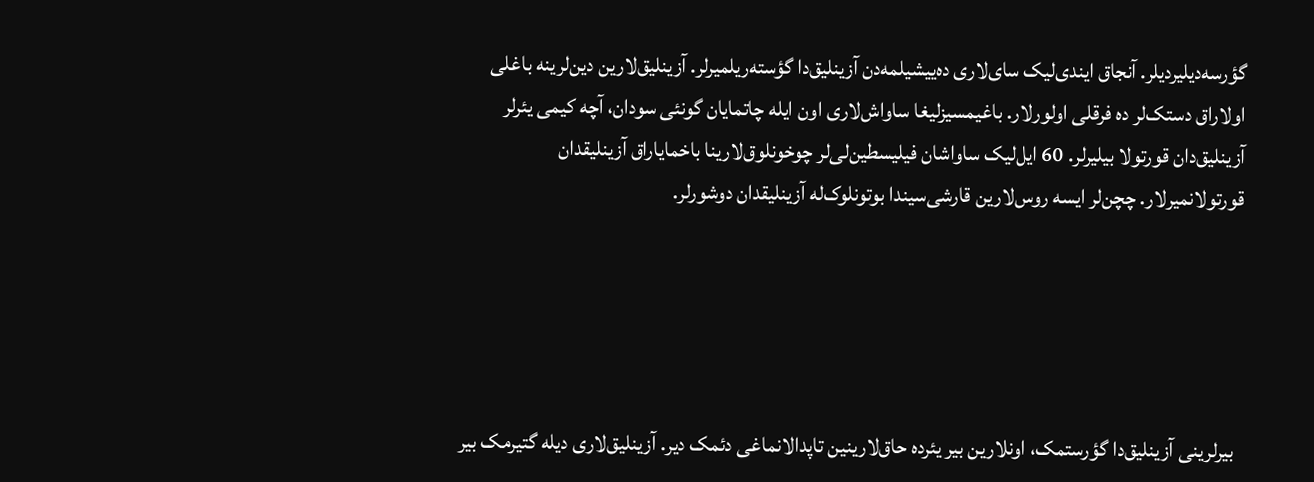گؤرسه‌دیلیردیلر. آنجاق ایندی‌لیک سای‌لاری ده‌ییشیلمه‌دن آزینلیق‌دا گؤسته‌ریلمیرلر. آزینلیق‌لارین دین‌لرینه باغلی اولاراق دستک‌لر ده فرقلی اولورلار. باغیمسیز‌لیغا ساواش‌لاری اون ایله چاتمایان گونئی سودان، آچه کیمی یئرلر آزینلیق‌دان قورتولا بیلیرلر. 60 ایل‌لیک ساواشان فیلیسطین‌لی‌لر چوخونلوق‌لارینا باخمایاراق آزینلیقدان قورتولانمیرلار. چچن‌لر ایسه روس‌لارین قارشی‌سیندا بوتونلوک‌له آزینلیقدان دوشورلر.





  بیرلرینی آزینلیق‌دا گؤرستمک، اونلارین بیر یئرده حاق‌لارینین تاپدالانماغی دئمک دیر. آزینلیق‌لاری دیله گتیرمک بیر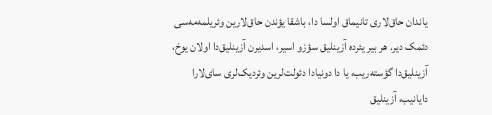یاندان حاق‌لاری تانیماق اولسا دا، باشقا یؤندن حاق‌لارین وئریلمه‌مه‌سی دئمک دیر. هر بیر یئرده آزینلیق سؤزو اسیر، اسدیرن آزینلیق‌دا اولان یوخ، آزینلیق‌دا گؤسته‌ریب، یا دا دونیادا دئولت‌لرین وئردیک‌لری سای‌لارا دایانیب، آزینلیق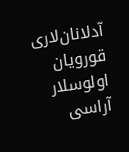آدلانان‌لاری قورویان اولوسلار آراسی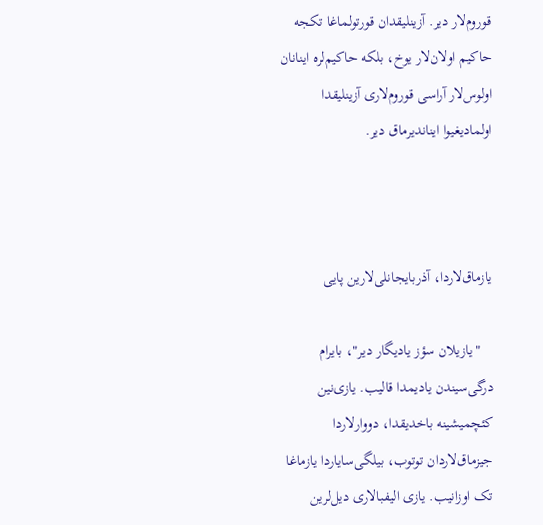قوروم‌لار دیر. آزینلیقدان قورتولماغا تکجه حاکیم اولان‌لار یوخ، بلکه حاکیم‌لره اینانان اولوس‌لار آراسی قوروم‌لاری آزینلیقدا اولمادیغیوا ایناندیرماق دیر.



یازماق‌لاردا، آذربایجانلی‌لارین پایی

   "یازیلان سؤز یادیگار دیر"، بایرام درگی‌سیندن یادیمدا قالیب. یازی‌نین کئچمیشینه باخدیقدا، دووارلاردا جیزماق‌لاردان توتوب، بیلگی‌سایاردا یازماغا تک اوزانیب. یازی الیفبالاری دیل‌لرین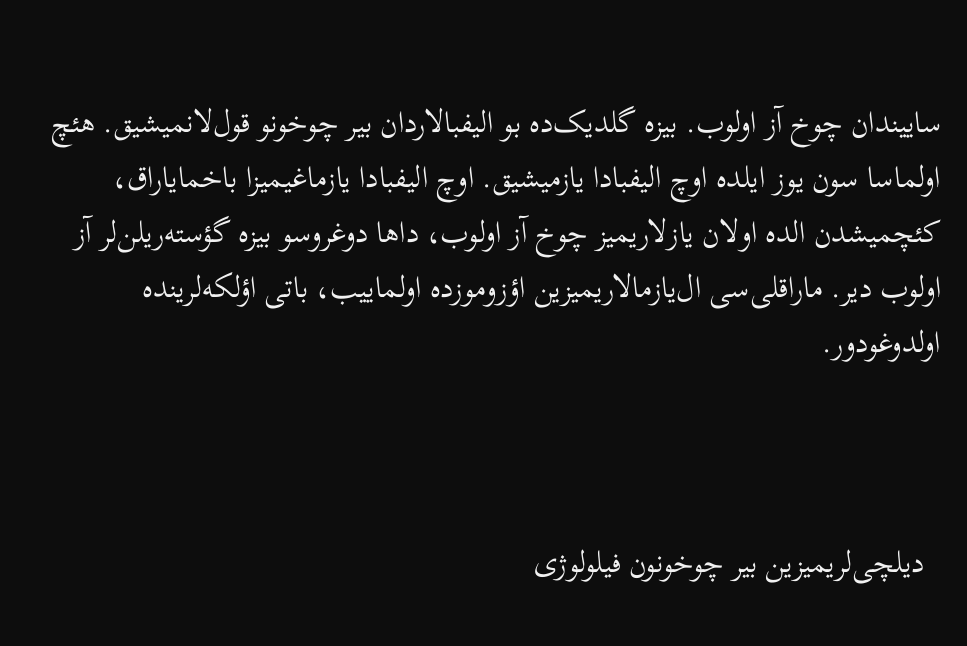ساییندان چوخ آز اولوب. بیزه گلدیک‌ده بو الیفبالاردان بیر چوخونو قول‌لانمیشیق. هئچ اولماسا سون یوز ایلده اوچ الیفبادا یازمیشیق. اوچ الیفبادا یازماغیمیزا باخمایاراق، کئچمیشدن الده اولان یازلاریمیز چوخ آز اولوب، داها دوغروسو بیزه گؤسته‌ریلن‌لر آز اولوب دیر. ماراقلی‌سی ال‌یازمالاریمیزین اؤزوموزده اولماییب، باتی اؤلکه‌لرینده اولدوغودور.



  دیلچی‌لریمیزین بیر چوخونون فیلولوژی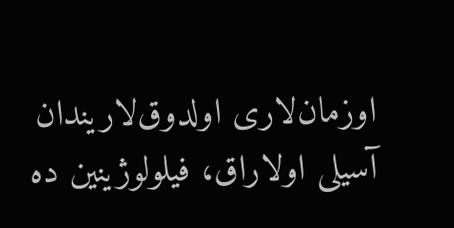اوزمان‌لاری اولدوق‌لاریندان آسیلی اولاراق، فیلولوژینین ده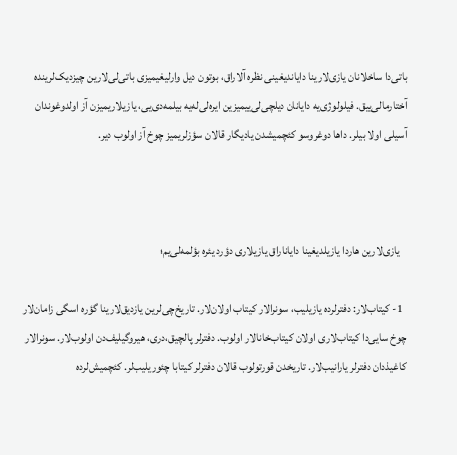باتی‌دا ساخلانان یازی‌لارینا دایاندیغینی نظره آلاراق، بوتون دیل وارلیغیمیزی باتی‌لی‌لارین چیزدیک‌لرینده آختارمالی‌ییق. فیلولوژی‌یه دایانان دیلچی‌لی‌ییمیزین ایره‌لی‌له‌یه بیلمه‌دی‌یی، یازیلاریمیزن آز اولدوغوندان آسیلی اولا بیلر. داها دوغروسو کئچمیشدن یادیگار قالان سؤزلریمیز چوخ آز اولوب دیر.



   یازی‌لارین هاردا یازیلدیغینا دایاناراق یازیلاری دؤرد یئره بؤلمه‌لی‌یم؛

  1- کیتاب‌لار: دفترلرده یازیلیب، سونرالار کیتاب اولان‌لار. تاریخ‌چی‌لرین یازدیق‌لارینا گؤره اسگی زامان‌لار چوخ سایی‌دا کیتاب‌لاری اولان کیتاب‌خانالار اولوب. دفترلر پالچیق‌،دری، هیروگیلیف‌دن اولوب‌لار. سونرالار  کاغیذدان دفترلر یارانیب‌لار. تاریخدن قورتولوب قالان دفترلر کیتابا چئوریلیب‌لر. کئچمیش‌لرده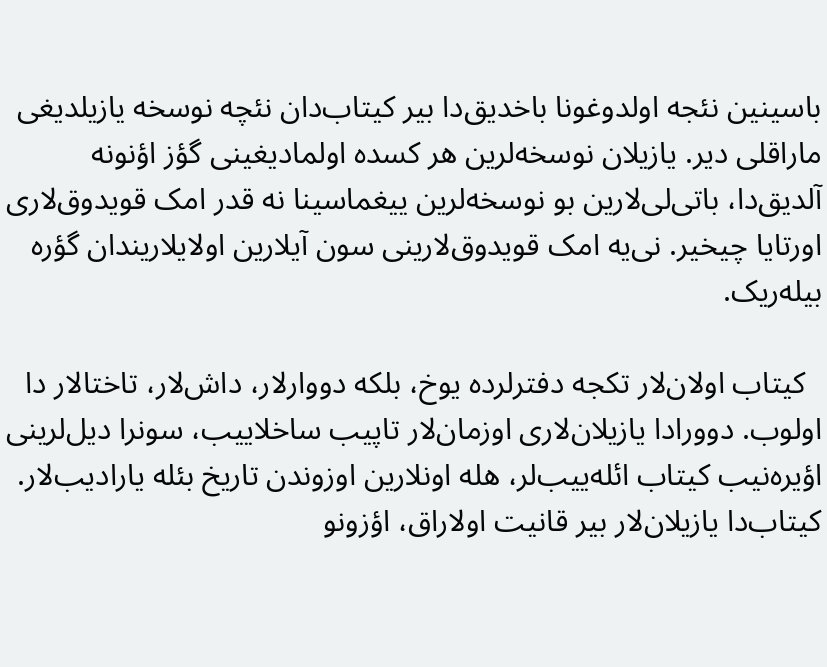باسینین نئجه اولدوغونا باخدیق‌دا بیر کیتاب‌دان نئچه نوسخه یازیلدیغی ماراقلی دیر. یازیلان نوسخه‌لرین هر کسده اولمادیغینی گؤز اؤنونه آلدیق‌دا، باتی‌لی‌لارین بو نوسخه‌لرین ییغماسینا نه قدر امک قویدوق‌لاری اورتایا چیخیر. نی‌یه امک قویدوق‌لارینی سون آیلارین اولایلاریندان گؤره بیله‌ریک.

  کیتاب اولان‌لار تکجه دفترلرده یوخ، بلکه دووارلار، داش‌لار، تاختالار دا اولوب. دوورادا یازیلان‌لاری اوزمان‌لار تاپیب ساخلاییب، سونرا دیل‌لرینی اؤیره‌نیب کیتاب ائله‌ییب‌لر، هله اونلارین اوزوندن تاریخ بئله یارادیب‌لار. کیتاب‌دا یازیلان‌لار بیر قانیت اولاراق، اؤزونو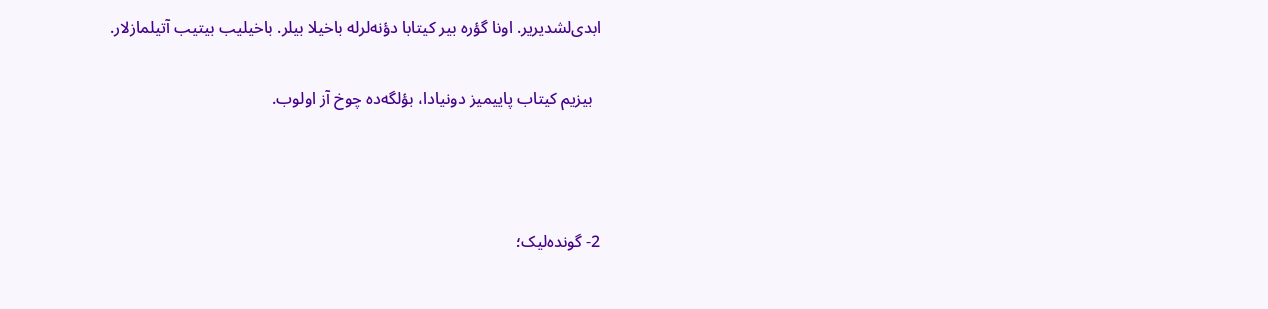ابدی‌لشدیریر. اونا گؤره بیر کیتابا دؤنه‌لرله باخیلا بیلر. باخیلیب بیتیب آتیلمازلار.

  بیزیم کیتاب پاییمیز دونیادا، بؤلگه‌ده چوخ آز اولوب.



2- گونده‌لیک؛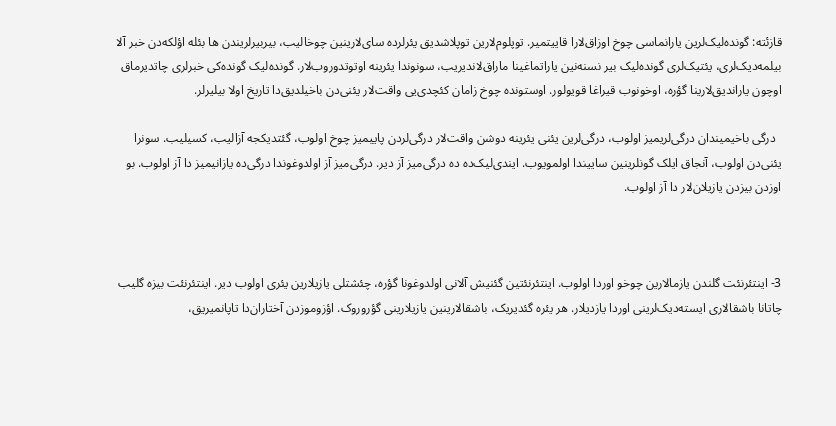قازئته: گونده‌لیک‌لرین یارانماسی چوخ اوزاق‌لارا قاییتمیر. توپلوم‌لارین توپلاشدیق یئرلرده سای‌لارینین چوخالیب، بیربیرلریندن ها بئله اؤلکه‌دن خبر آلا بیلمه‌دیک‌لری، یئتیک‌لری گونده‌لیک بیر نسنه‌نین یاراتماغینا ماراق‌لاندیریب، سونوندا یئرینه اوتوتدوروب‌لار. گونده‌لیک گونده‌کی خبرلری چاتدیرماق اوچون یاراندیق‌لارینا گؤره، اوخونوب قیراغا قویولور. اوستونده چوخ زامان کئچدی‌یی واقت‌لار یئنی‌دن باخیلدیق‌دا تاریخ اولا بیلیرلر.

  درگی باخیمیندان درگی‌لریمیز اولوب، درگی‌لرین یئنی یئرینه دوشن واقت‌لار درگی‌لردن پاییمیز چوخ اولوب، گئتدیکجه آزالیب، کسیلیب. سونرا یئنی‌دن اولوب، آنجاق ایلک گونلرینین ساییندا اولمویوب. ایندی‌لیک‌ده ده درگی‌میز آز دیر. درگی‌میز آز اولدوغوندا درگی‌ده یازانیمیز دا آز اولوب. بو اوزدن بیزدن یازیلان‌لار دا آز اولوب.



3- اینتئرنئت گلندن یازمالارین چوخو اوردا اولوب. اینتئرنئتین گئنیش آلانی اولدوغونا گؤره، چئشتلی یازیلارین یئری اولوب دیر. اینتئرنئت بیزه گلیب چاتانا باشقالاری ایسته‌دیک‌لرینی اوردا یازدیلار. هر یئره گئدیریک، باشقالارینین یازیلارینی گؤروروک. اؤزوموزدن آختاران‌دا تاپانمیریق،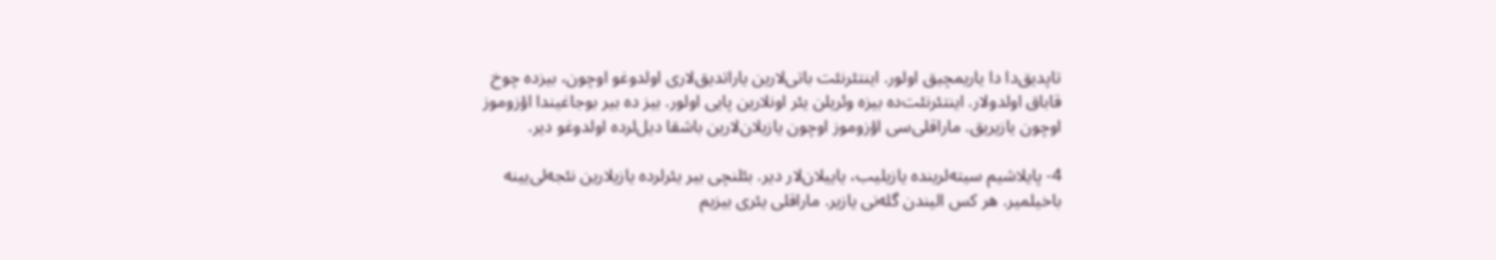تاپدیق‌دا دا یاریمچیق اولور. اینتئرنئت باتی‌لارین یاراتدیق‌لاری اولدوغو اوچون، بیزده چوخ قاباق اولدولار. اینتئرنئت‌ده بیزه وئریلن یئر اونلارین پایی اولور. بیز ده بیر بوجاغیندا اؤزوموز اوچون یازیریق. ماراقلی‌سی اؤزوموز اوچون یازیلان‌لارین باشقا دیل‌لرده اولدوغو دیر.

4- پایلاشیم سیته‌لرینده یازیلیب، یاییلان‌لار دیر. بئلنچی بیر یئرلرده یازیلارین نئجه‌لی‌یینه باخیلمیر. هر کس الیندن گله‌نی یازیر. ماراقلی‌ یئری بیزیم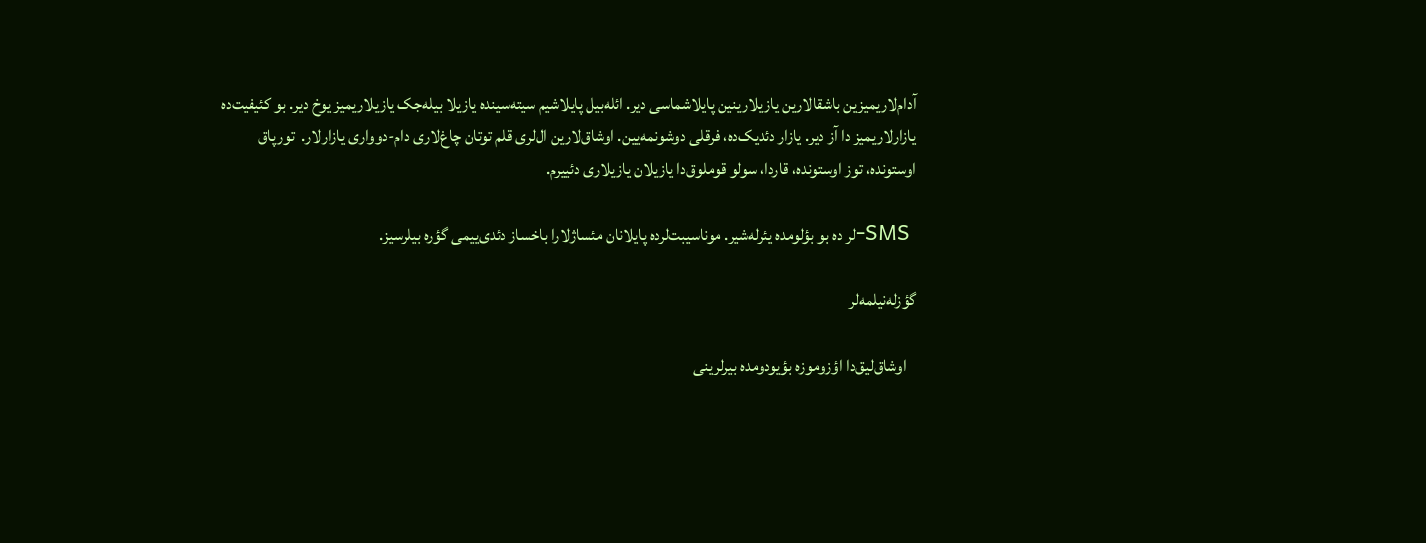آدام‌لاریمیزین باشقالارین یازیلارینین پایلاشماسی دیر. ائله‌بیل پایلاشیم سیته‌سینده یازیلا بیله‌جک یازیلاریمیز یوخ دیر. بو کئیفیت‌ده یازارلاریمیز دا آز دیر. یازار دئدیک‌ده، فرقلی دوشونمه‌یین. اوشاق‌لارین ال‌لری قلم توتان چاغ‌لاری دام-دوواری یازارلار.  تورپاق اوستونده، توز اوستونده، قاردا، سولو قوملوق‌دا یازیلان یازیلاری دئییرم.

 SMS-لر ده بو بؤلومده یئرله‌شیر. موناسیبت‌لرده پایلانان مئساژلارا باخساز دئدی‌ییمی گؤره بیلرسیز.

گؤزله‌نیلمه‌لر

   اوشاق‌لیق‌دا اؤزوموزه بؤیودومده بیرلرینی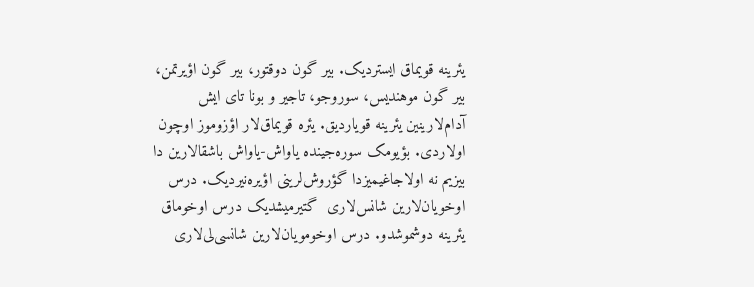یئرینه قویماق ایستردیک. بیر گون دوقتور، بیر گون اؤیرتمن، بیر گون موهندیس، سوروجو، تاجیر و بونا تای ایش آدام‌لارینین یئرینه قویاردیق. یئره قویماق‌لار اؤزوموز اوچون اولاردی. بؤیومک سوره‌جینده یاواش-یاواش باشقالارین دا بیزیم نه اولاجاغیمیزدا گؤروش‌لرینی اؤیره‌نیردیک. درس اوخویان‌لارین شانس‌لاری  گتیرمیشدیک درس اوخوماق یئرینه دوشموشدو. درس اوخومویان‌لارین شانسی‌لی‌لاری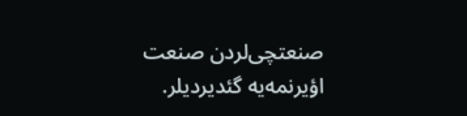صنعتچی‌لردن صنعت اؤیرنمه‌یه گئدیردیلر.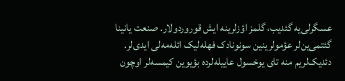عسگرلی‌یه گئدیب، گلمز اؤزلرینه ایش قوروردولار. صنعت یانینا گئتمی‌ین‌لر عؤمولرینین سونونادک فهله‌لیک ائله‌مه‌لی ایدی‌لر. دئدیک‌لریم منه تای یوخسول عاییله‌لرده بؤیوین کیمسه‌لر اوچون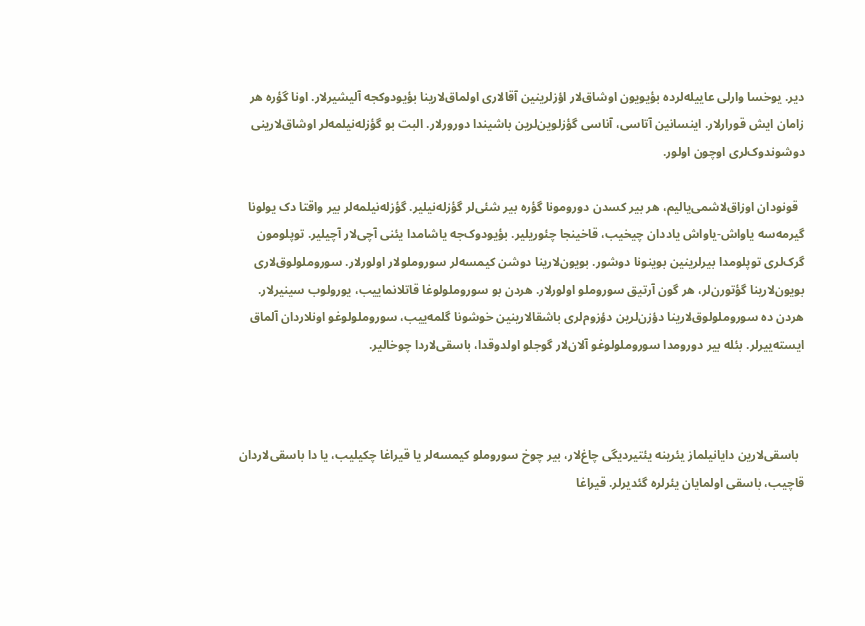دیر. یوخسا وارلی عاییله‌لرده بؤیویون اوشاق‌لار اؤزلرینین آقالاری اولماق‌لارینا بؤیودوکجه آلیشیرلار. اونا گؤره هر زامان ایش قورارلار. اینسانین آتاسی، آناسی گؤزلوین‌لرین باشیندا دورورلار. البت بو گؤزله‌نیلمه‌لر اوشاق‌لارینی دوشوندوک‌لری اوچون اولور.

  قونودان اوزاق‌لاشمی‌یالیم، هر بیر کسدن دورومونا گؤره بیر شئی‌لر گؤزله‌نیلیر. گؤزله‌نیلمه‌لر بیر واقتا دک یولونا گیرمه‌سه یاواش-یاواش یاددان چیخیب، قاخینجا چئوریلیر. بؤیودوک‌جه یاشامدا یئنی آچی‌لار آچیلیر. توپلومون گرک‌لری توپلومدا بیرلرینین بوینونا دوشور. بویون‌لارینا دوشن کیمسه‌لر سوروملو‌لار اولورلار. سوروملولوق‌لاری بویون‌لارینا گؤتورن‌لر، هر گون آرتیق سوروملو اولورلار. هردن بو سوروملولوغا قاتلانماییب، یورولوب سینیرلار. هردن ده سوروملولوق‌لارینا دؤزن‌لرین دؤزوم‌لری باشقالارینین خوشونا گلمه‌ییب، سوروملولوغو اونلاردان آلماق ایسته‌ییرلر. بئله بیر دورومدا سوروملولوغو آلان‌لار گوجلو اولدوقدا، باسقی‌لاردا چوخالیر.



  باسقی‌لارین دایانیلماز یئرینه یئتیردیگی چاغ‌لار، بیر چوخ سوروملو کیمسه‌لر یا قیراغا چکیلیب، یا دا باسقی‌لاردان قاچیب، باسقی اولمایان یئرلره گئدیرلر. قیراغا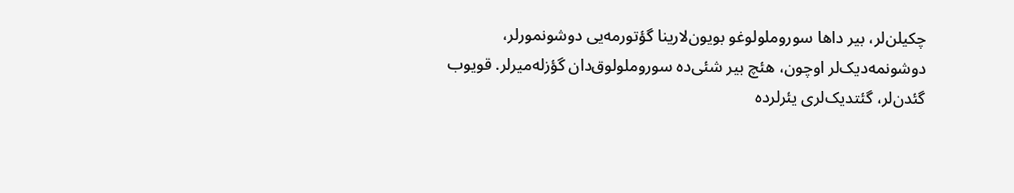چکیلن‌لر، بیر داها سوروملولوغو بویون‌لارینا گؤتورمه‌یی دوشونمورلر، دوشونمه‌دیک‌لر اوچون، هئچ بیر شئی‌ده سوروملولوق‌دان گؤزله‌میرلر. قویوب گئدن‌لر، گئتدیک‌لری یئرلرده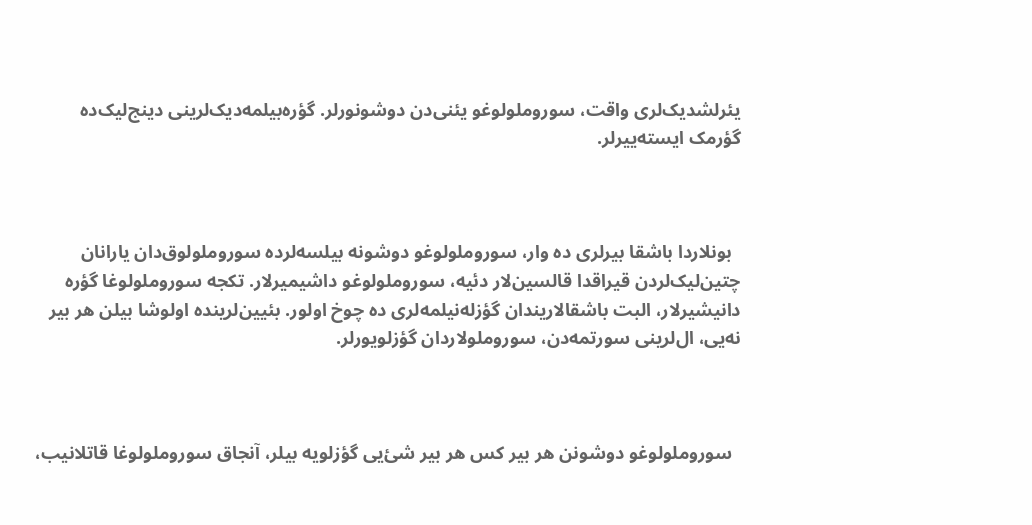یئرلشدیک‌لری واقت، سوروملولوغو یئنی‌دن دوشونورلر. گؤره‌بیلمه‌دیک‌لرینی دینج‌لیک‌ده گؤرمک ایسته‌ییرلر.



  بونلاردا باشقا بیرلری ده وار، سوروملولوغو دوشونه بیلسه‌لرده سوروملولوق‌دان یارانان چتین‌لیک‌لردن قیراقدا قالسین‌لار دئیه، سوروملولوغو داشیمیرلار. تکجه سوروملولوغا گؤره دانیشیرلار، البت باشقالاریندان گؤزله‌نیلمه‌لری ده چوخ اولور. بئیین‌لرینده اولوشا بیلن هر بیر نه‌یی، ال‌لرینی سورتمه‌دن، سوروملولاردان گؤزلویورلر.



  سوروملولوغو دوشونن هر بیر کس هر بیر شئ‌یی گؤزلویه بیلر، آنجاق سوروملولوغا قاتلانیب،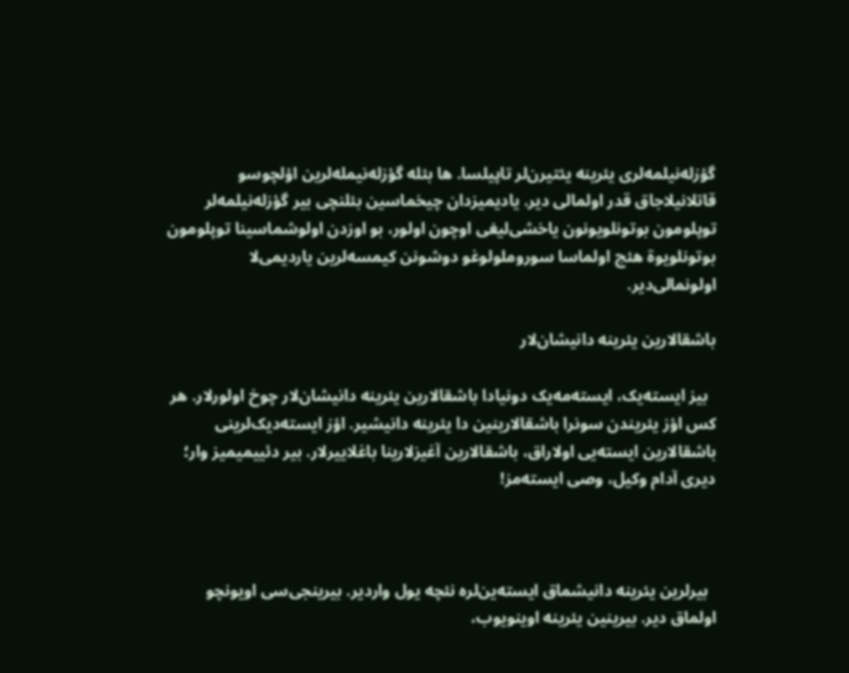گؤزله‌نیلمه‌لری یئرینه یئتیرن‌لر تاپیلسا. ها بئله گؤزله‌نیمله‌لرین اؤلچوسو قاتلانیلاجاق قدر اولمالی دیر. یادیمیزدان چیخماسین بئلنچی بیر گؤزله‌نیلمه‌لر توپلومون بوتونلویونون یاخشی‌لیغی اوچون اولور، بو اوزدن اولوشماسینا توپلومون بوتونلویوة هئچ اولماسا سوروملولوغو دوشونن کیمسه‌لرین یاردیمی‌لا اولونمالی‌دیر.

باشقالارین یئرینه دانیشان‌لار

  بیز ایسته‌یک، ایسته‌مه‌یک دونیادا باشقالارین یئرینه دانیشان‌لار چوخ اولورلار. هر کس اؤز یئریندن سونرا باشقالارینین دا یئرینه دانیشیر. اؤز ایسته‌دیک‌لرینی باشقالارین ایسته‌یی اولاراق، باشقالارین آغیزلارینا باغلاییرلار. بیر دئییمیمیز وار؛ دیری آدام وکیل، وصی ایسته‌مز!



  بیرلرین یئرینه دانیشماق ایسته‌ین‌لره نئچه یول واردیر. بیرینجی‌سی اویونچو اولماق دیر. بیرینین یئرینه اوینویوب،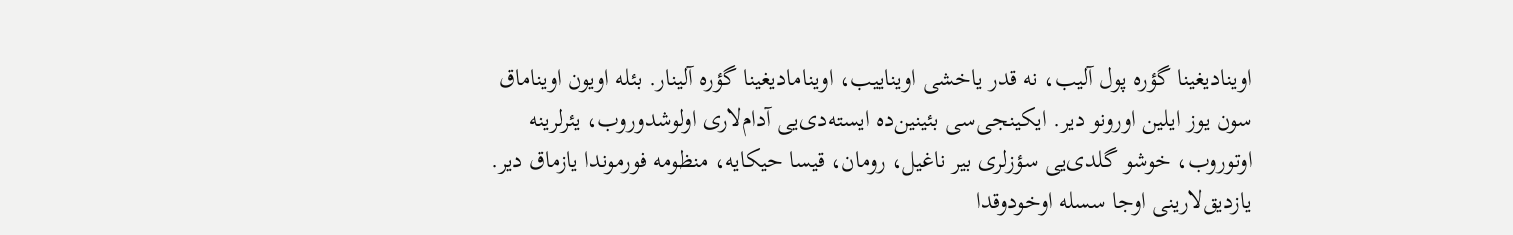اوینادیغینا گؤره پول آلیب، نه قدر یاخشی اویناییب، اوینامادیغینا گؤره آلینار. بئله اویون اویناماق سون یوز ایلین اورونو دیر. ایکینجی‌سی بئینین‌ده ایسته‌دی‌یی آدام‌لاری اولوشدوروب، یئرلرینه اوتوروب، خوشو گلدی‌یی سؤزلری بیر ناغیل، رومان، قیسا حیکایه، منظومه فورموندا یازماق دیر. یازدیق‌لارینی اوجا سسله اوخودوقدا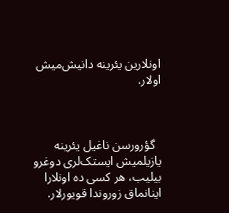اونلارین یئرینه دانیش‌میش اولار.



  گؤرورسن ناغیل یئرینه یازیلمیش ایستک‌لری دوغرو بیلیب، هر کسی ده اونلارا اینانماق زوروندا قویورلار.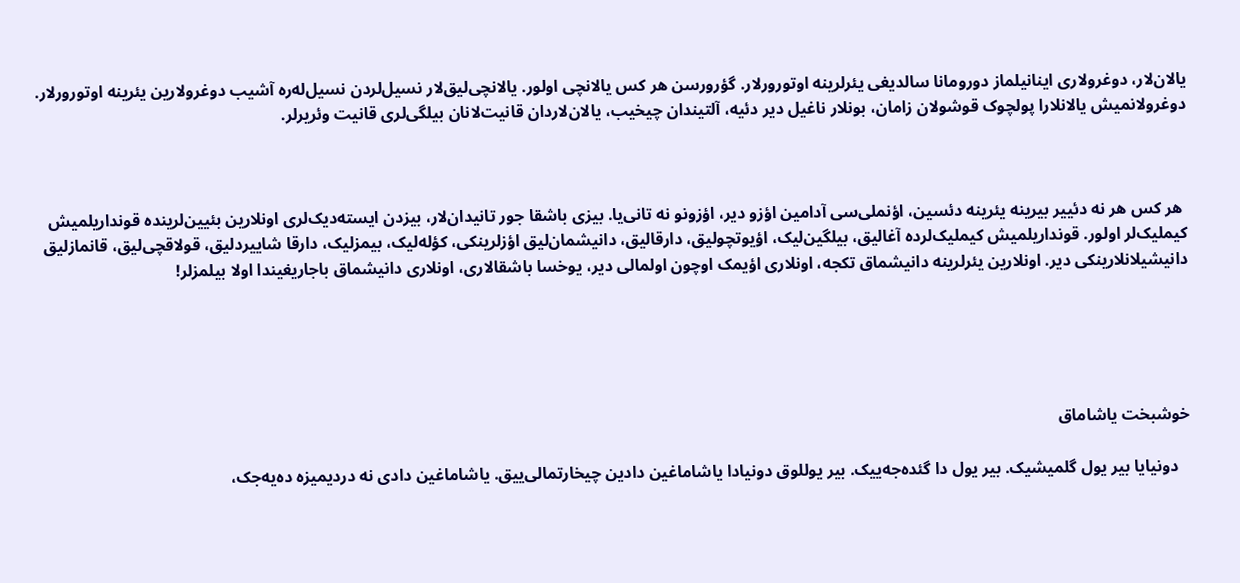یالان‌لار، دوغرولاری اینانیلماز دورومانا سالدیغی یئرلرینه اوتورورلار. گؤرورسن هر کس یالانچی اولور. یالانچی‌لیق‌لار نسیل‌لردن نسیل‌له‌ره آشیب دوغرولارین یئرینه اوتورورلار. دوغرولانمیش یالانلارا پولچوک قوشولان زامان، بونلار ناغیل دیر دئیه، آلتیندان چیخیب، یالان‌لاردان قانیت‌لانان بیلگی‌لری قانیت وئریرلر.



 هر کس هر نه دئییر بیرینه یئرینه دئسین، اؤنملی‌سی آدامین اؤزو دیر، اؤزونو نه تانی‌یا. بیزی باشقا جور تانیدان‌لار، بیزدن ایسته‌دیک‌لری اونلارین بئیین‌لرینده قونداریلمیش کیملیک‌لر اولور. قونداریلمیش کیملیک‌‌لرده آغالیق، بیلگین‌لیک، اؤیوتچولیق، دارقالیق، دانیشمان‌لیق اؤزلرینکی، کؤله‌لیک، بیمزلیک، دارقا شاییردلیق، قولاقچی‌لیق، قانمازلیق دانیشیلانلارینکی دیر. اونلارین یئرلرینه دانیشماق تکجه، اونلاری اؤیمک اوچون اولمالی دیر، یوخسا باشقالاری، اونلاری دانیشماق باجاریغیندا اولا بیلمزلر!





خوشبخت یاشاماق

   دونیایا بیر یول گلمیشیک. بیر یول دا گئده‌جه‌ییک. بیر یوللوق دونیادا یاشاماغین دادین چیخارتمالی‌ییق. یاشاماغین دادی نه دردیمیزه ده‌یه‌جک،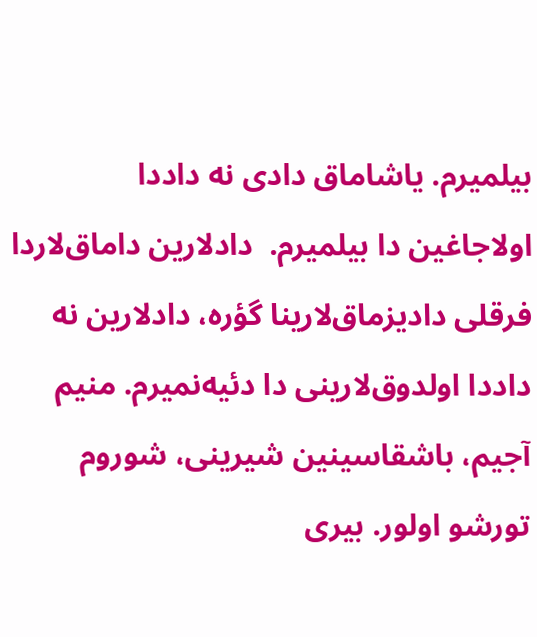بیلمیرم. یاشاماق دادی نه داددا اولاجاغین دا بیلمیرم.  دادلارین داماق‌لاردا فرقلی دادیزماق‌لارینا گؤره، دادلارین نه داددا اولدوق‌لارینی دا دئیه‌نمیرم. منیم آجیم، باشقاسینین شیرینی، شوروم تورشو اولور. بیری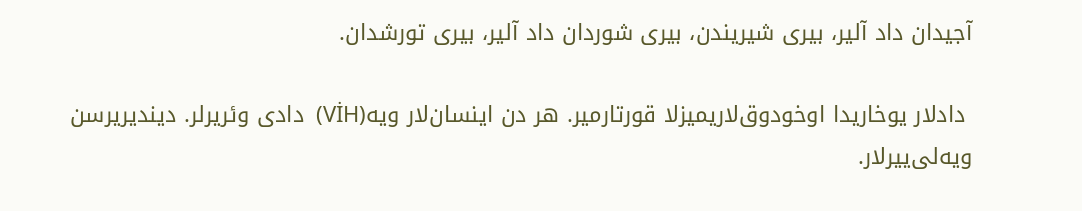آجیدان داد آلیر، بیری شیریندن، بیری شوردان داد آلیر، بیری تورشدان.

 دادلار یوخاریدا اوخودوق‌لاریمیزلا قورتارمیر. هر دن اینسان‌لار ویه(VİH)  دادی وئریرلر. دیندیریرسن ویه‌لی‌ییرلار.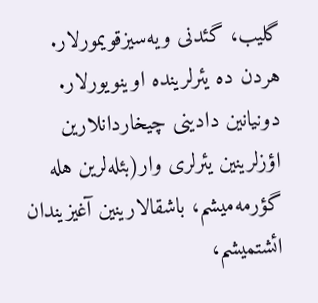گلیب، گئدنی ویه‌سیزقویمورلار. هردن ده یئرلرینده اوینویورلار. دونیانین دادینی چیخاردانلارین اؤزلرینین یئرلری وار(بئله‌لرین هله گؤرمه‌میشم، باشقالارینین آغیزیندان ائشتمیشم،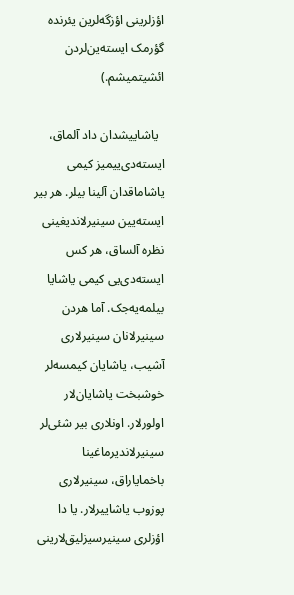اؤزلرینی اؤزگه‌لرین یئرنده گؤرمک ایسته‌ین‌لردن ائشیتمیشم.)

  یاشاییشدان داد آلماق، ایسته‌دی‌ییمیز کیمی یاشاماقدان آلینا بیلر. هر بیر ایسته‌یین سینیرلاندیغینی نظره آلساق، هر کس ایسته‌دی‌یی کیمی یاشایا بیلمه‌یه‌جک. آما هردن سینیرلانان سینیرلاری آشیب، یاشایان کیمسه‌لر خوشبخت یاشایان‌لار اولورلار. اونلاری بیر شئی‌لر سینیرلاندیرماغینا باخمایاراق، سینیرلاری پوزوب یاشاییرلار. یا دا اؤزلری سینیرسیزلیق‌لارینی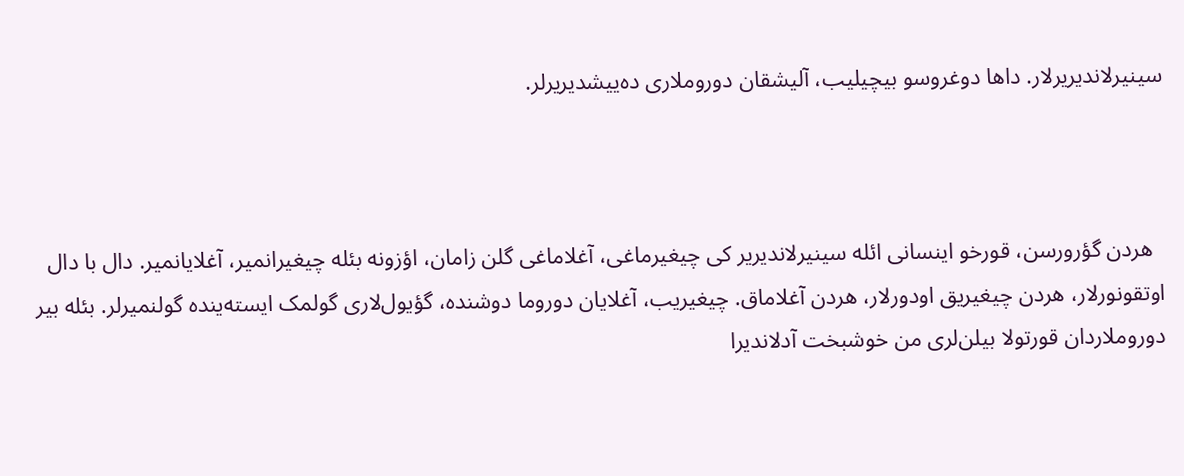سینیرلاندیریرلار. داها دوغروسو بیچیلیب، آلیشقان دوروملاری ده‌ییشدیریرلر.



  هردن گؤرورسن، قورخو اینسانی ائله سینیرلاندیریر کی چیغیرماغی، آغلاماغی گلن زامان، اؤزونه بئله چیغیرانمیر، آغلایانمیر. دال با دال اوتقونورلار، هردن چیغیریق اودورلار، هردن آغلاماق. چیغیریب، آغلایان دوروما دوشنده، گؤیول‌لاری گولمک ایسته‌ینده گولنمیرلر. بئله بیر دوروملاردان قورتولا بیلن‌لری من خوشبخت آدلاندیرا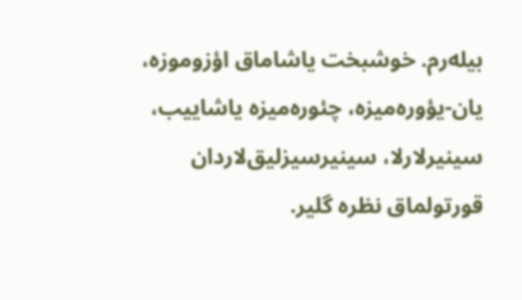بیله‌رم. خوشبخت یاشاماق اؤزوموزه، یان-یؤوره‌میزه، چئوره‌میزه یاشاییب، سینیرلارلا، سینیرسیزلیق‌لاردان قورتولماق نظره گلیر.